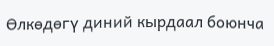Өлкөдөгү диний кырдаал боюнча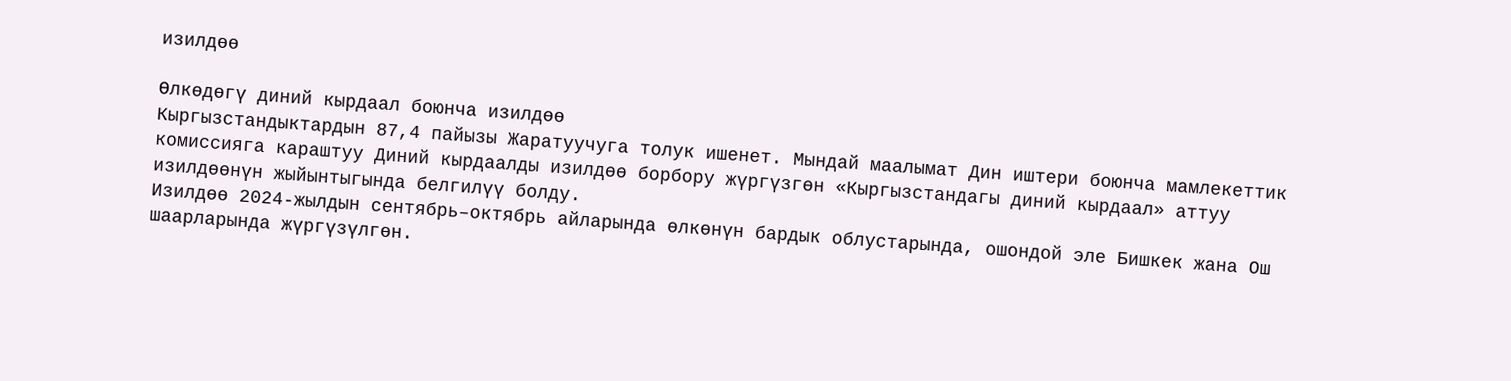изилдөө

Өлкөдөгү диний кырдаал боюнча изилдөө
Кыргызстандыктардын 87,4 пайызы Жаратуучуга толук ишенет. Мындай маалымат Дин иштери боюнча мамлекеттик комиссияга караштуу Диний кырдаалды изилдөө борбору жүргүзгөн «Кыргызстандагы диний кырдаал» аттуу изилдөөнүн жыйынтыгында белгилүү болду.
Изилдөө 2024-жылдын сентябрь–октябрь айларында өлкөнүн бардык облустарында, ошондой эле Бишкек жана Ош шаарларында жүргүзүлгөн.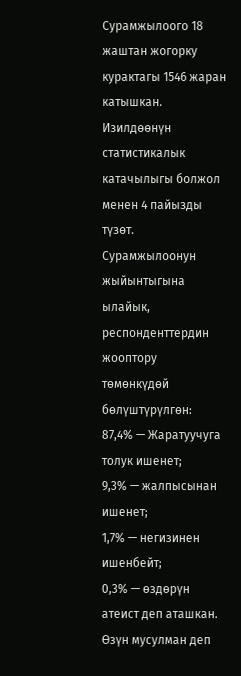Сурамжылоого 18 жаштан жогорку курактагы 1546 жаран катышкан. Изилдөөнүн статистикалык катачылыгы болжол менен 4 пайызды түзөт.
Сурамжылоонун жыйынтыгына ылайык, респонденттердин жооптору төмөнкүдөй бөлүштүрүлгөн:
87,4% — Жаратуучуга толук ишенет;
9,3% — жалпысынан ишенет;
1,7% — негизинен ишенбейт;
0,3% — өздөрүн атеист деп аташкан.
Өзүн мусулман деп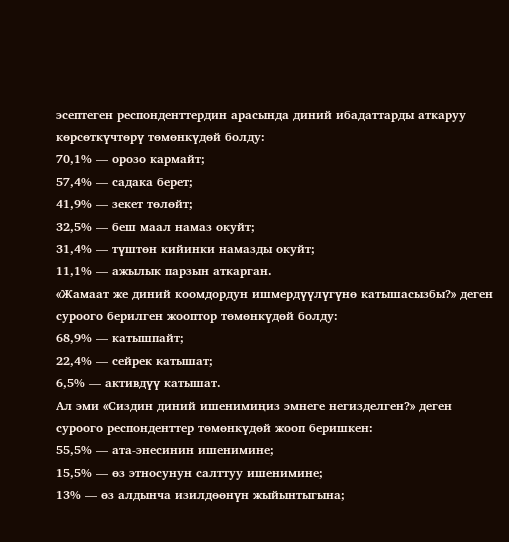эсептеген респонденттердин арасында диний ибадаттарды аткаруу көрсөткүчтөрү төмөнкүдөй болду:
70,1% — орозо кармайт;
57,4% — садака берет;
41,9% — зекет төлөйт;
32,5% — беш маал намаз окуйт;
31,4% — түштөн кийинки намазды окуйт;
11,1% — ажылык парзын аткарган.
«Жамаат же диний коомдордун ишмердүүлүгүнө катышасызбы?» деген суроого берилген жооптор төмөнкүдөй болду:
68,9% — катышпайт;
22,4% — сейрек катышат;
6,5% — активдүү катышат.
Ал эми «Сиздин диний ишенимиңиз эмнеге негизделген?» деген суроого респонденттер төмөнкүдөй жооп беришкен:
55,5% — ата-энесинин ишенимине;
15,5% — өз этносунун салттуу ишенимине;
13% — өз алдынча изилдөөнүн жыйынтыгына;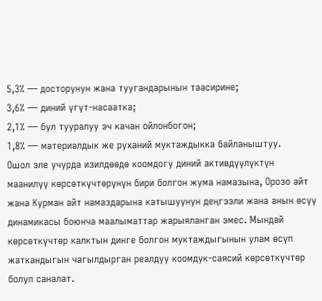5,3% — досторунун жана туугандарынын таасирине;
3,6% — диний үгүт-насаатка;
2,1% — бул тууралуу эч качан ойлонбогон;
1,8% — материалдык же руханий муктаждыкка байланыштуу.
Ошол эле учурда изилдөөдө коомдогу диний активдүүлүктүн маанилүү көрсөткүчтөрүнүн бири болгон жума намазына, Орозо айт жана Курман айт намаздарына катышуунун деңгээли жана анын өсүү динамикасы боюнча маалыматтар жарыяланган эмес. Мындай көрсөткүчтөр калктын динге болгон муктаждыгынын улам өсүп жаткандыгын чагылдырган реалдуу коомдук-саясий көрсөткүчтөр болуп саналат.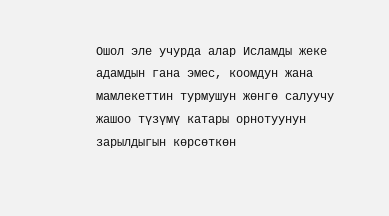Ошол эле учурда алар Исламды жеке адамдын гана эмес, коомдун жана мамлекеттин турмушун жөнгө салуучу жашоо түзүмү катары орнотуунун зарылдыгын көрсөткөн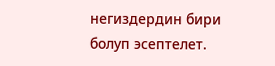негиздердин бири болуп эсептелет.